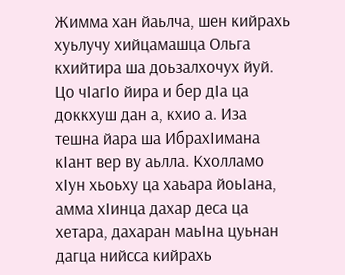Жимма хан йаьлча, шен кийрахь хуьлучу хийцамашца Ольга кхийтира ша доьзалхочух йуй. Цо чIагIо йира и бер дIа ца доккхуш дан а, кхио а. Иза тешна йара ша ИбрахIимана кIант вер ву аьлла. Кхолламо хIун хьоьху ца хаьара йоьIана, амма хIинца дахар деса ца хетара, дахаран маьIна цуьнан дагца нийсса кийрахь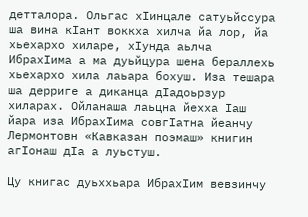детталора. Ольгас хIинцале сатуьйссура ша вина кIант воккха хилча йа лор, йа хьехархо хиларе, хIунда аьлча ИбрахIима а ма дуьйцура шена бераллехь хьехархо хила лаьара бохуш. Иза тешара ша дерриге а диканца дIадоьрзур хиларах. Ойланаша лаьцна йехха Iаш йара иза ИбрахIима совгIатна йеанчу Лермонтовн «Кавказан поэмаш» книгин агIонаш дIа а луьстуш.

Цу книгас дуьххьара ИбрахIим вевзинчу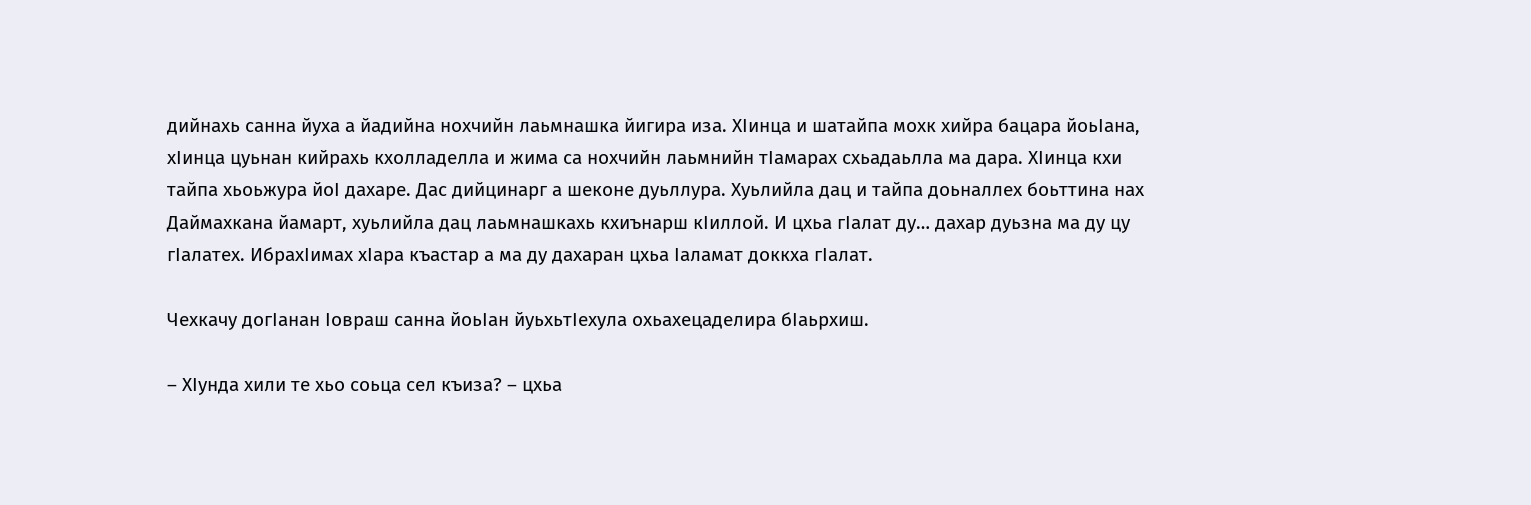дийнахь санна йуха а йадийна нохчийн лаьмнашка йигира иза. ХIинца и шатайпа мохк хийра бацара йоьIана, хIинца цуьнан кийрахь кхолладелла и жима са нохчийн лаьмнийн тIамарах схьадаьлла ма дара. ХIинца кхи тайпа хьоьжура йоI дахаре. Дас дийцинарг а шеконе дуьллура. Хуьлийла дац и тайпа доьналлех боьттина нах Даймахкана йамарт, хуьлийла дац лаьмнашкахь кхиънарш кIиллой. И цхьа гIалат ду… дахар дуьзна ма ду цу гIалатех. ИбрахIимах хIара къастар а ма ду дахаран цхьа Iаламат доккха гIалат.

Чехкачу догIанан Iовраш санна йоьIан йуьхьтIехула охьахецаделира бIаьрхиш.

– ХIунда хили те хьо соьца сел къиза? – цхьа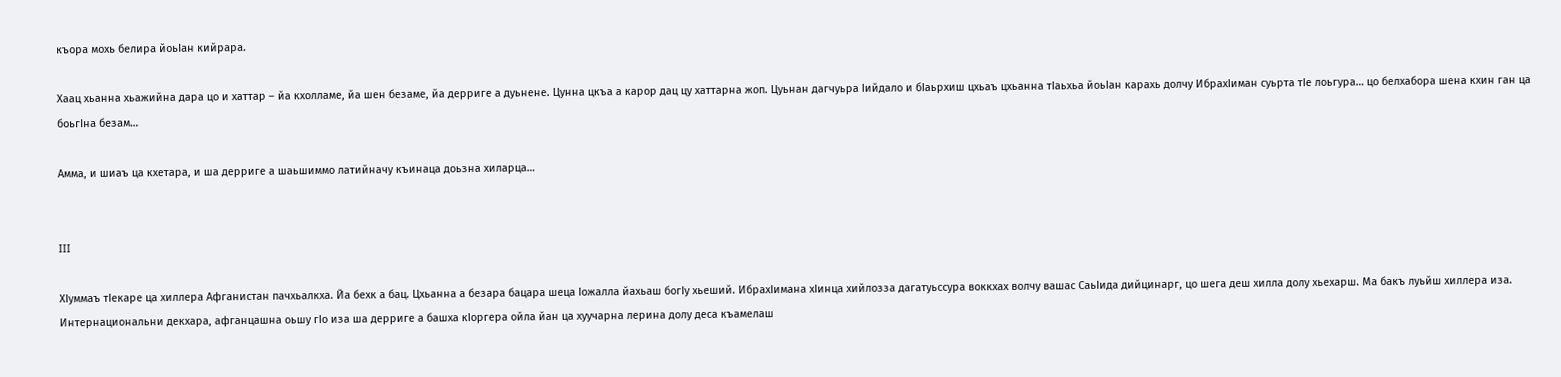къора мохь белира йоьIан кийрара.

Хаац хьанна хьажийна дара цо и хаттар – йа кхолламе, йа шен безаме, йа дерриге а дуьнене. Цунна цкъа а карор дац цу хаттарна жоп. Цуьнан дагчуьра Iийдало и бIаьрхиш цхьаъ цхьанна тIаьхьа йоьIан карахь долчу ИбрахIиман суьрта тIе лоьгура… цо белхабора шена кхин ган ца боьгIна безам…

Амма, и шиаъ ца кхетара, и ша дерриге а шаьшиммо латийначу къинаца доьзна хиларца…


III

ХIуммаъ тIекаре ца хиллера Афганистан пачхьалкха. Йа бехк а бац. Цхьанна а безара бацара шеца Iожалла йахьаш богIу хьеший. ИбрахIимана хIинца хийлозза дагатуьссура воккхах волчу вашас СаьIида дийцинарг, цо шега деш хилла долу хьехарш. Ма бакъ луьйш хиллера иза. Интернациональни декхара, афганцашна оьшу гIо иза ша дерриге а башха кIоргера ойла йан ца хуучарна лерина долу деса къамелаш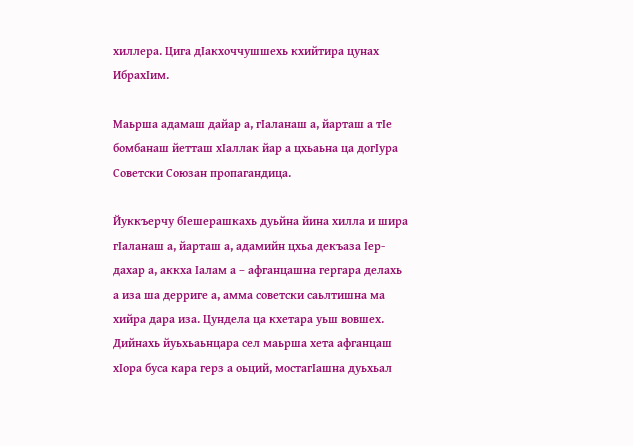хиллера. Цига дIакхоччушшехь кхийтира цунах ИбрахIим.

Маьрша адамаш дайар а, гIаланаш а, йарташ а тIе бомбанаш йетташ хIаллак йар а цхьаьна ца догIура Советски Союзан пропагандица.

Йуккъерчу бIешерашкахь дуьйна йина хилла и шира гIаланаш а, йарташ а, адамийн цхьа декъаза Iер-дахар а, аккха Iалам а – афганцашна гергара делахь а иза ша дерриге а, амма советски саьлтишна ма хийра дара иза. Цундела ца кхетара уьш вовшех. Дийнахь йуьхьаьнцара сел маьрша хета афганцаш хIора буса кара герз а оьций, мостагIашна дуьхьал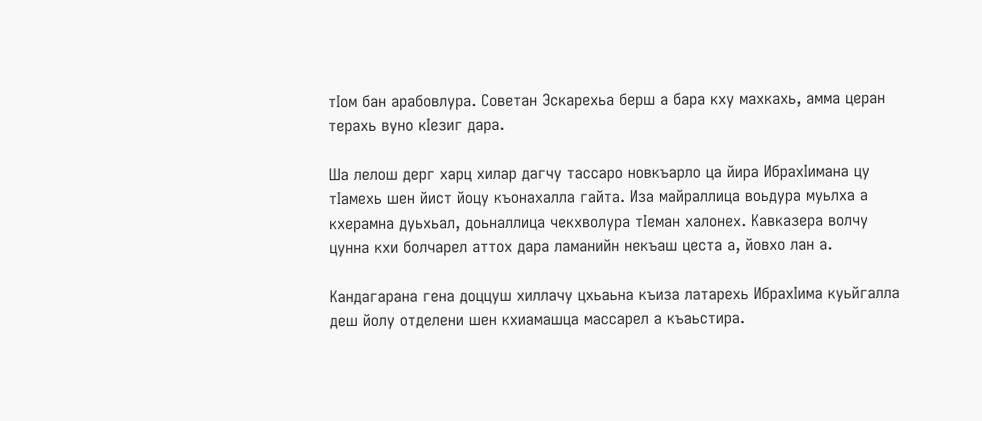тIом бан арабовлура. Советан Эскарехьа берш а бара кху махкахь, амма церан терахь вуно кIезиг дара.

Ша лелош дерг харц хилар дагчу тассаро новкъарло ца йира ИбрахIимана цу тIамехь шен йист йоцу къонахалла гайта. Иза майраллица воьдура муьлха а кхерамна дуьхьал, доьналлица чекхволура тIеман халонех. Кавказера волчу цунна кхи болчарел аттох дара ламанийн некъаш цеста а, йовхо лан а.

Кандагарана гена доццуш хиллачу цхьаьна къиза латарехь ИбрахIима куьйгалла деш йолу отделени шен кхиамашца массарел а къаьстира.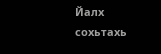Йалх сохьтахь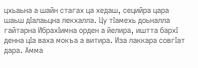цхьаьна а шайн стагах ца хедаш, сецийра цара шаьш дIалаьцна лекхалла. Цу тIамехь доьналла гайтарна ИбрахIимна орден а йелира, иштта бархI денна цIа ваха мокъа а витира. Иза лаккара совгIат дара. Амма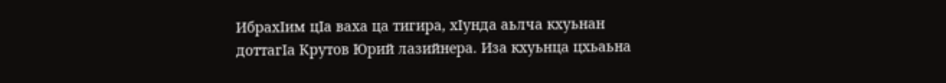ИбрахIим цIа ваха ца тигира, хIунда аьлча кхуьнан доттагIа Крутов Юрий лазийнера. Иза кхуьнца цхьаьна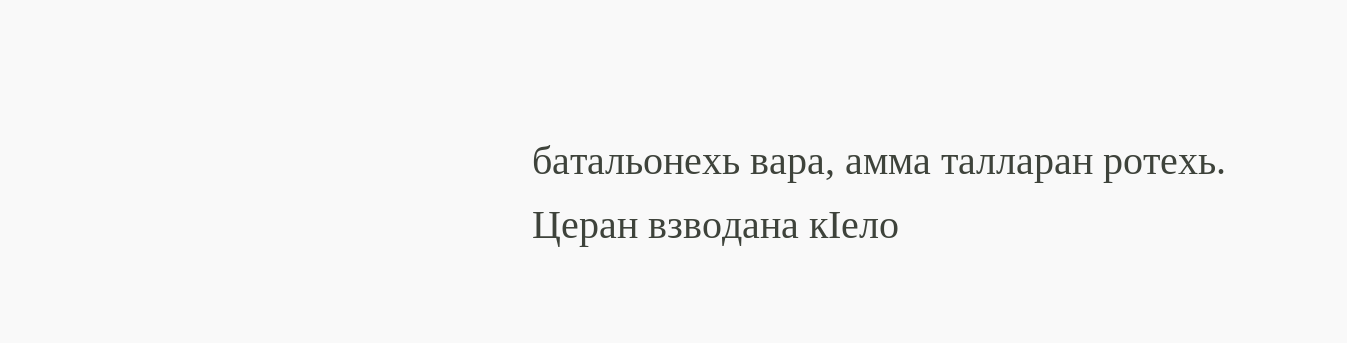батальонехь вара, амма талларан ротехь. Церан взводана кIело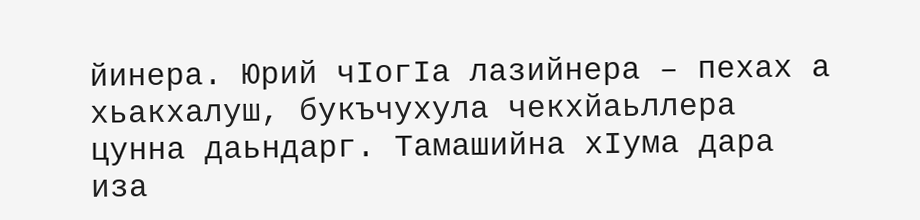йинера. Юрий чIогIа лазийнера – пехах а хьакхалуш, букъчухула чекхйаьллера цунна даьндарг. Тамашийна хIума дара иза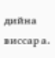дийна виссар а.